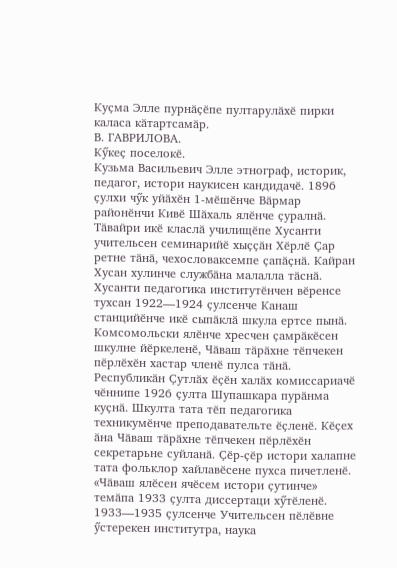Куҫма Элле пурнӑҫӗпе пултарулӑхӗ пирки каласа кӑтартсамӑр.
В. ГАВРИЛОВА.
Кӳкеҫ поселокӗ.
Кузьма Васильевич Элле этнограф, историк, педагог, истори наукисен кандидачӗ. 1896 ҫулхи чӳк уйӑхӗн 1-мӗшӗнче Вӑрмар районӗнчи Кивӗ Шӑхаль ялӗнче ҫуралнӑ. Тӑвайри икӗ класлӑ училищӗпе Хусанти учительсен семинарийӗ хыҫҫӑн Хӗрлӗ Ҫар ретне тӑнӑ, чехословаксемпе ҫапӑҫнӑ. Кайран Хусан хулинче службӑна малалла тӑснӑ. Хусанти педагогика институтӗнчен вӗренсе тухсан 1922—1924 ҫулсенче Канаш станцийӗнче икӗ сыпӑклӑ шкула ертсе пынӑ. Комсомольски ялӗнче хресчен ҫамрӑкӗсен шкулне йӗркеленӗ, Чӑваш тӑрӑхне тӗпчекен пӗрлӗхӗн хастар членӗ пулса тӑнӑ.
Республикӑн Ҫутлӑх ӗҫӗн халӑх комиссариачӗ чӗннипе 1926 ҫулта Шупашкара пурӑнма куҫнӑ. Шкулта тата тӗп педагогика техникумӗнче преподавательте ӗҫленӗ. Кӗҫех ӑна Чӑваш тӑрӑхне тӗпчекен пӗрлӗхӗн секретарьне суйланӑ. Ҫӗр-ҫӗр истори халапне тата фольклор хайлавӗсене пухса пичетленӗ. «Чӑваш ялӗсен ячӗсем истори ҫутинче» темӑпа 1933 ҫулта диссертаци хӳтӗленӗ. 1933—1935 ҫулсенче Учительсен пӗлӗвне ӳстерекен институтра, наука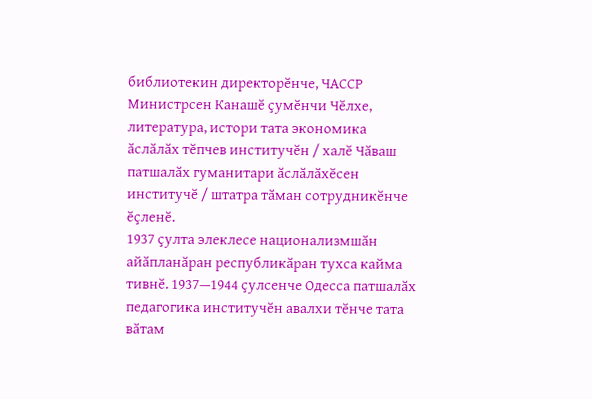библиотекин директорӗнче, ЧАССР Министрсен Канашӗ ҫумӗнчи Чӗлхе, литература, истори тата экономика ӑслӑлӑх тӗпчев институчӗн / халӗ Чӑваш патшалӑх гуманитари ӑслӑлӑхӗсен институчӗ / штатра тӑман сотрудникӗнче ӗҫленӗ.
1937 ҫулта элеклесе национализмшӑн айӑпланӑран республикӑран тухса кайма тивнӗ. 1937—1944 ҫулсенче Одесса патшалӑх педагогика институчӗн авалхи тӗнче тата вӑтам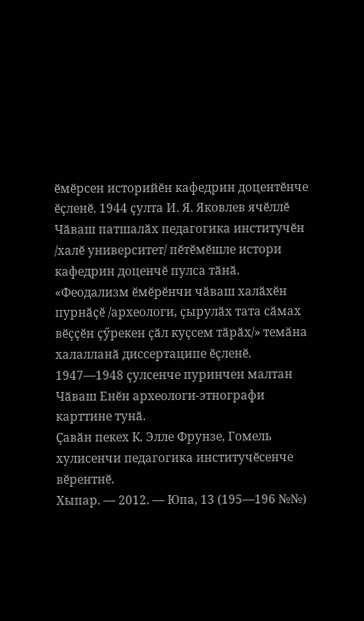ӗмӗрсен историйӗн кафедрин доцентӗнче ӗҫленӗ. 1944 ҫулта И. Я. Яковлев ячӗллӗ Чӑваш патшалӑх педагогика институчӗн /халӗ университет/ пӗтӗмӗшле истори кафедрин доценчӗ пулса тӑнӑ. «Феодализм ӗмӗрӗнчи чӑваш халӑхӗн пурнӑҫӗ /археологи, ҫырулӑх тата сӑмах вӗҫҫӗн ҫӳрекен ҫӑл куҫсем тӑрӑх/» темӑна халалланӑ диссертаципе ӗҫленӗ. 1947—1948 ҫулсенче пуринчен малтан Чӑваш Енӗн археологи-этнографи карттине тунӑ.
Ҫавӑн пекех К. Элле Фрунзе, Гомель хулисенчи педагогика институчӗсенче вӗрентнӗ.
Хыпар. — 2012. — Юпа, 13 (195—196 №№)